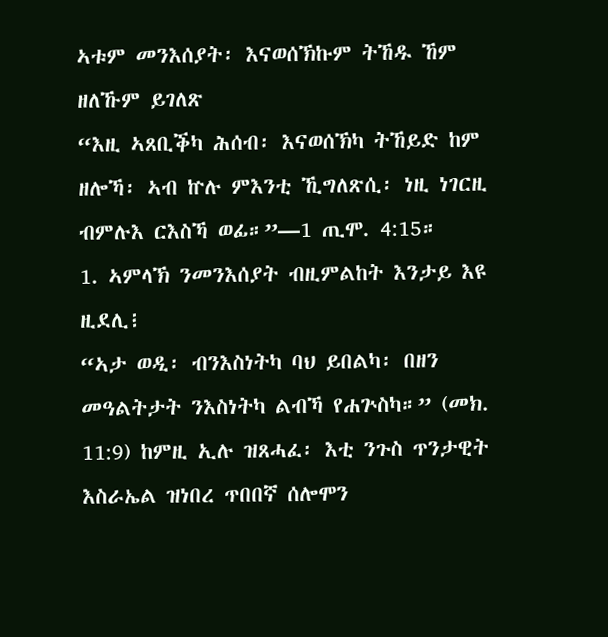ኣቱም መንእሰያት፡ እናወሰኽኩም ትኸዱ ኸም ዘለኹም ይገለጽ
“እዚ ኣጸቢቕካ ሕሰብ፡ እናወሰኽካ ትኸይድ ከም ዘሎኻ፡ ኣብ ኵሉ ምእንቲ ኺግለጽሲ፡ ነዚ ነገርዚ ብምሉእ ርእስኻ ወፊ።”—1 ጢሞ. 4:15።
1. ኣምላኽ ንመንእሰያት ብዚምልከት እንታይ እዩ ዚደሊ፧
“ኣታ ወዲ፡ ብንእስነትካ ባህ ይበልካ፡ በዘን መዓልትታት ንእስነትካ ልብኻ የሐጕስካ።” (መክ. 11:9) ከምዚ ኢሉ ዝጸሓፈ፡ እቲ ንጉስ ጥንታዊት እስራኤል ዝነበረ ጥበበኛ ሰሎሞን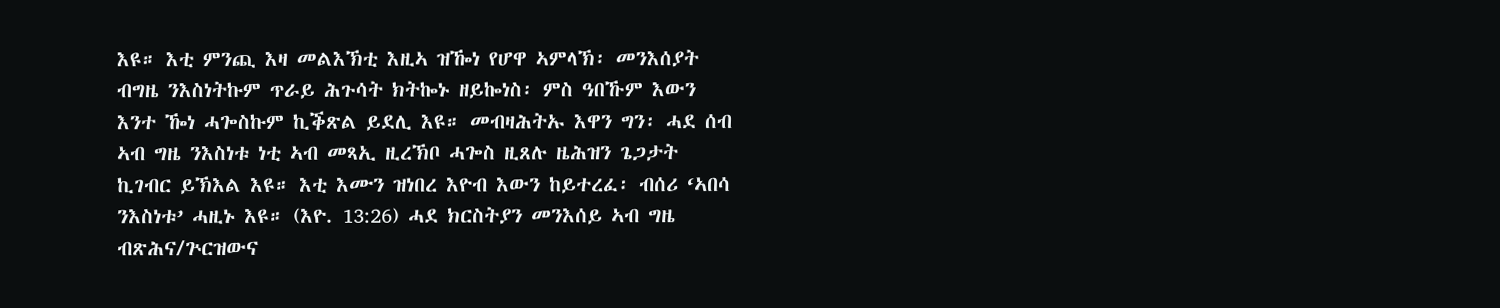እዩ። እቲ ምንጪ እዛ መልእኽቲ እዚኣ ዝዀነ የሆዋ ኣምላኽ፡ መንእሰያት ብግዜ ንእስነትኩም ጥራይ ሕጉሳት ክትኰኑ ዘይኰነስ፡ ምስ ዓበኹም እውን እንተ ዀነ ሓጐስኩም ኪቕጽል ይደሊ እዩ። መብዛሕትኡ እዋን ግን፡ ሓደ ሰብ ኣብ ግዜ ንእስነቱ ነቲ ኣብ መጻኢ ዚረኽቦ ሓጐስ ዚጸሉ ዜሕዝን ጌጋታት ኪገብር ይኽእል እዩ። እቲ እሙን ዝነበረ እዮብ እውን ከይተረፈ፡ ብሰሪ ‘ኣበሳ ንእስነቱ’ ሓዚኑ እዩ። (እዮ. 13:26) ሓደ ክርስትያን መንእሰይ ኣብ ግዜ ብጽሕና/ጕርዝውና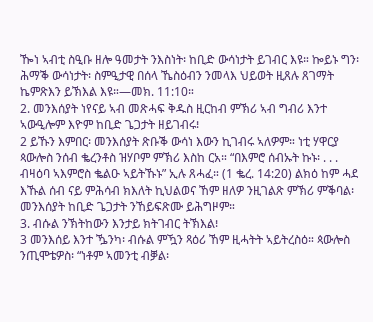ዀነ ኣብቲ ስዒቡ ዘሎ ዓመታት ንእስነት፡ ከቢድ ውሳነታት ይገብር እዩ። ኰይኑ ግን፡ ሕማቕ ውሳነታት፡ ስምዒታዊ በሰላ ኼስዕብን ንመላእ ህይወት ዚጸሉ ጸገማት ኬምጽእን ይኽእል እዩ።—መክ. 11:10።
2. መንእሰያት ነየናይ ኣብ መጽሓፍ ቅዱስ ዚርከብ ምኽሪ ኣብ ግብሪ እንተ ኣውዒሎም እዮም ከቢድ ጌጋታት ዘይገብሩ፧
2 ይኹን እምበር፡ መንእሰያት ጽቡቕ ውሳነ እውን ኪገብሩ ኣለዎም። ነቲ ሃዋርያ ጳውሎስ ንሰብ ቈረንቶስ ዝሃቦም ምኽሪ እስከ ርአ። “በእምሮ ሰብኡት ኩኑ፡ . . . ብዛዕባ ኣእምሮስ ቈልዑ ኣይትኹኑ” ኢሉ ጸሓፈ። (1 ቈረ. 14:20) ልክዕ ከም ሓደ እኹል ሰብ ናይ ምሕሳብ ክእለት ኪህልወና ኸም ዘለዎ ንዚገልጽ ምኽሪ ምቕባል፡ መንእሰያት ከቢድ ጌጋታት ንኸይፍጽሙ ይሕግዞም።
3. ብሱል ንኽትከውን እንታይ ክትገብር ትኽእል፧
3 መንእሰይ እንተ ዄንካ፡ ብሱል ምዃን ጻዕሪ ኸም ዚሓትት ኣይትረስዕ። ጳውሎስ ንጢሞቴዎስ፡ “ነቶም ኣመንቲ ብቓል፡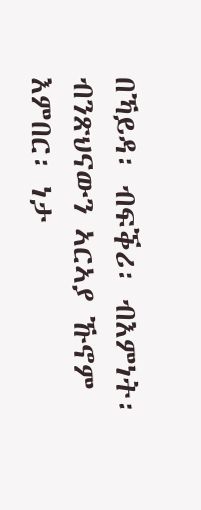በኻይዳ፡ ብፍቕሪ፡ ብእምነት፡ ብንጽህናውን ኣርኣያ ኹኖም እምበር፡ ነታ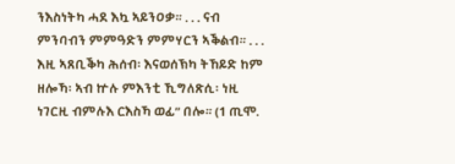ንእስነትካ ሓደ እኳ ኣይንዐቃ። . . . ናብ ምንባብን ምምዓድን ምምሃርን ኣቕልብ። . . . እዚ ኣጸቢቕካ ሕሰብ፡ እናወሰኽካ ትኸይድ ከም ዘሎኻ፡ ኣብ ኵሉ ምእንቲ ኺግለጽሲ፡ ነዚ ነገርዚ ብምሉእ ርእስኻ ወፊ” በሎ። (1 ጢሞ.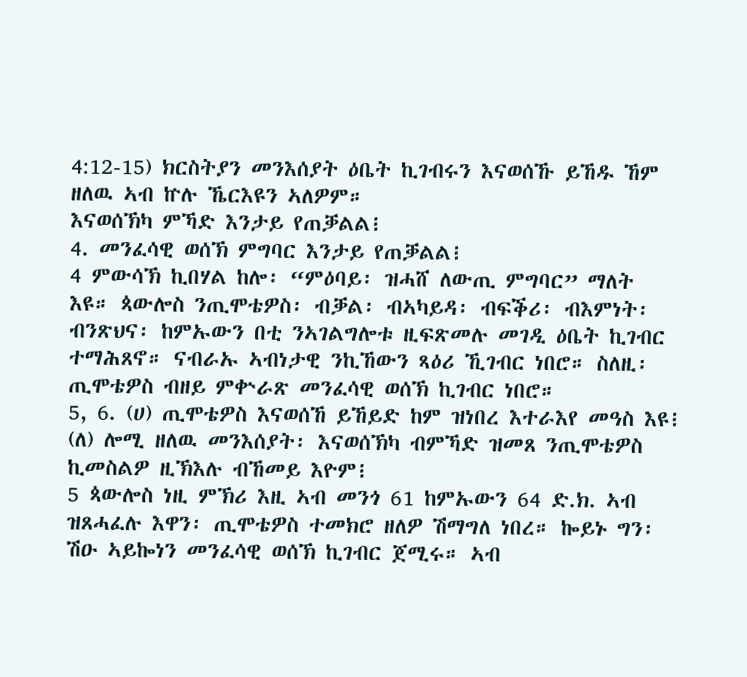4:12-15) ክርስትያን መንእሰያት ዕቤት ኪገብሩን እናወሰኹ ይኸዱ ኸም ዘለዉ ኣብ ኵሉ ኼርእዩን ኣለዎም።
እናወሰኽካ ምኻድ እንታይ የጠቓልል፧
4. መንፈሳዊ ወሰኽ ምግባር እንታይ የጠቓልል፧
4 ምውሳኽ ኪበሃል ከሎ፡ “ምዕባይ፡ ዝሓሸ ለውጢ ምግባር” ማለት እዩ። ጳውሎስ ንጢሞቴዎስ፡ ብቓል፡ ብኣካይዳ፡ ብፍቕሪ፡ ብእምነት፡ ብንጽህና፡ ከምኡውን በቲ ንኣገልግሎቱ ዚፍጽመሉ መገዲ ዕቤት ኪገብር ተማሕጸኖ። ናብራኡ ኣብነታዊ ንኪኸውን ጻዕሪ ኺገብር ነበሮ። ስለዚ፡ ጢሞቴዎስ ብዘይ ምቍራጽ መንፈሳዊ ወሰኽ ኪገብር ነበሮ።
5, 6. (ሀ) ጢሞቴዎስ እናወሰኸ ይኸይድ ከም ዝነበረ እተራእየ መዓስ እዩ፧ (ለ) ሎሚ ዘለዉ መንእሰያት፡ እናወሰኽካ ብምኻድ ዝመጸ ንጢሞቴዎስ ኪመስልዎ ዚኽእሉ ብኸመይ እዮም፧
5 ጳውሎስ ነዚ ምኽሪ እዚ ኣብ መንጎ 61 ከምኡውን 64 ድ.ክ. ኣብ ዝጸሓፈሉ እዋን፡ ጢሞቴዎስ ተመክሮ ዘለዎ ሽማግለ ነበረ። ኰይኑ ግን፡ ሽዑ ኣይኰነን መንፈሳዊ ወሰኽ ኪገብር ጀሚሩ። ኣብ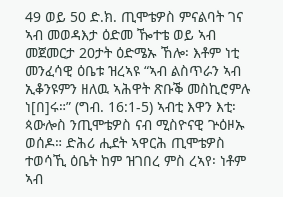49 ወይ 50 ድ.ክ. ጢሞቴዎስ ምናልባት ገና ኣብ መወዳእታ ዕድመ ዀተቴ ወይ ኣብ መጀመርታ 20ታት ዕድሜኡ ኸሎ፡ እቶም ነቲ መንፈሳዊ ዕቤቱ ዝረኣዩ “ኣብ ልስጥራን ኣብ ኢቆንዩምን ዘለዉ ኣሕዋት ጽቡቕ መስኪሮምሉ ነ[በ]ሩ።” (ግብ. 16:1-5) ኣብቲ እዋን እቲ፡ ጳውሎስ ንጢሞቴዎስ ናብ ሚስዮናዊ ጕዕዞኡ ወሰዶ። ድሕሪ ሒደት ኣዋርሕ ጢሞቴዎስ ተወሳኺ ዕቤት ከም ዝገበረ ምስ ረኣየ፡ ነቶም ኣብ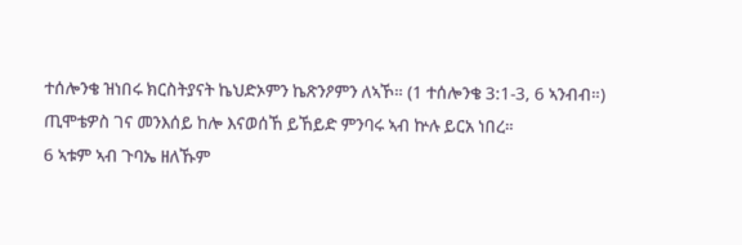ተሰሎንቄ ዝነበሩ ክርስትያናት ኬህድኦምን ኬጽንዖምን ለኣኾ። (1 ተሰሎንቄ 3:1-3, 6 ኣንብብ።) ጢሞቴዎስ ገና መንእሰይ ከሎ እናወሰኸ ይኸይድ ምንባሩ ኣብ ኵሉ ይርአ ነበረ።
6 ኣቱም ኣብ ጉባኤ ዘለኹም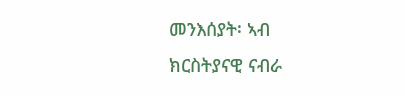መንእሰያት፡ ኣብ ክርስትያናዊ ናብራ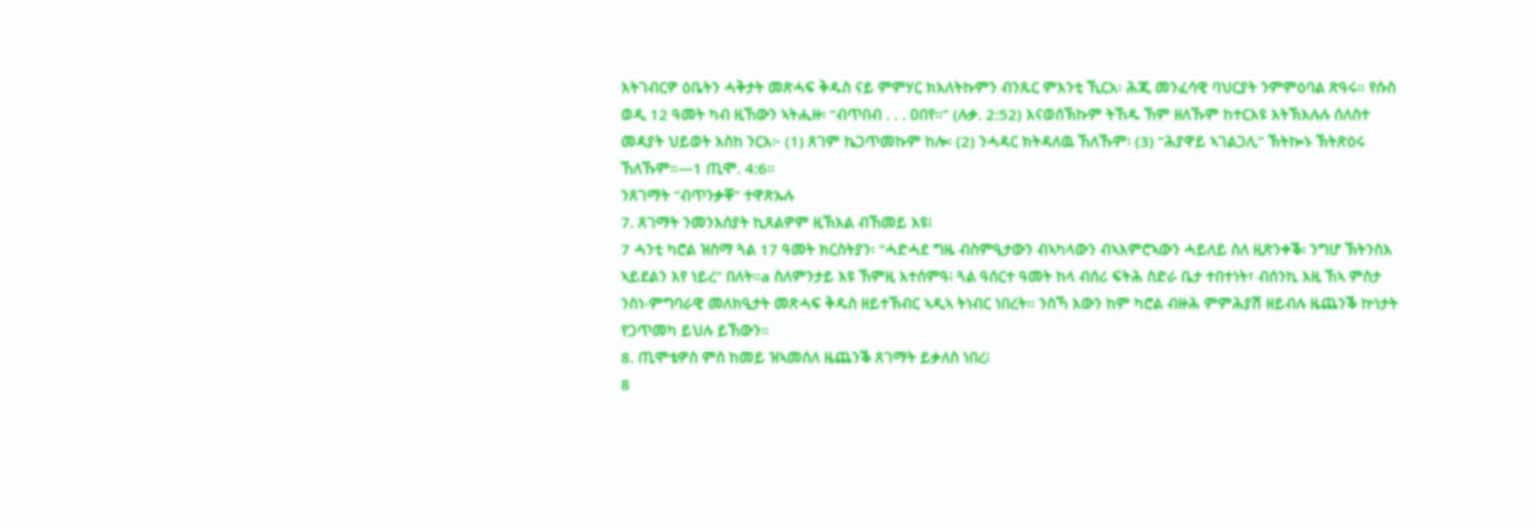እትገብርዎ ዕቤትን ሓቅታት መጽሓፍ ቅዱስ ናይ ምምሃር ክእለትኩምን ብንጹር ምእንቲ ኺርአ፡ ሕጂ መንፈሳዊ ባህርያት ንምምዕባል ጽዓሩ። የሱስ ወዲ 12 ዓመት ካብ ዚኸውን ኣትሒዙ፡ “ብጥበብ . . . ዐበየ።” (ሉቃ. 2:52) እናወሰኽኩም ትኸዱ ኸም ዘለኹም ከተርእዩ እትኽእሉሉ ሰለስተ መዳያት ህይወት እስከ ንርአ፦ (1) ጸገም ኬጋጥመኩም ከሎ፡ (2) ንሓዳር ክትዳለዉ ኸለኹም፡ (3) “ሕያዋይ ኣገልጋሊ” ኽትኰኑ ኽትጽዕሩ ኸለኹም።—1 ጢሞ. 4:6።
ንጸገማት “ብጥንቃቐ” ተዋጽኡሉ
7. ጸገማት ንመንእሰያት ኪጸልዎም ዚኽእል ብኸመይ እዩ፧
7 ሓንቲ ካሮል ዝስማ ጓል 17 ዓመት ክርስትያን፡ “ሓድሓደ ግዜ ብስምዒታውን ብኣካላውን ብኣእምሮኣውን ሓይለይ ስለ ዚጽንቀቕ፡ ንግሆ ኽትንስእ ኣይደልን እየ ነይረ” በለት።a ስለምንታይ እዩ ኸምዚ እተሰምዓ፧ ጓል ዓሰርተ ዓመት ከላ ብሰሪ ፍትሕ ስድራ ቤታ ተበተነት፣ ብሰንኪ እዚ ኸኣ ምስታ ንስነ-ምግባራዊ መለክዒታት መጽሓፍ ቅዱስ ዘይተኽብር ኣዲኣ ትነብር ነበረት። ንስኻ እውን ከም ካሮል ብዙሕ ምምሕያሽ ዘይብሉ ዜጨንቕ ኵነታት የጋጥመካ ይህሉ ይኸውን።
8. ጢሞቴዎስ ምስ ከመይ ዝኣመሰለ ዜጨንቕ ጸገማት ይቃለስ ነበረ፧
8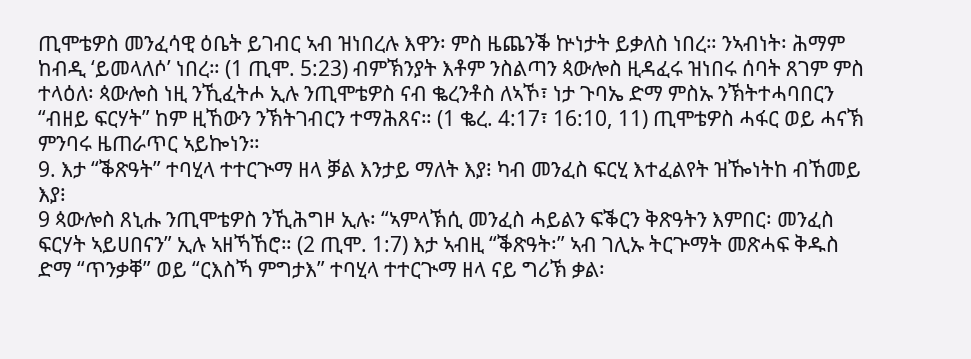ጢሞቴዎስ መንፈሳዊ ዕቤት ይገብር ኣብ ዝነበረሉ እዋን፡ ምስ ዜጨንቕ ኵነታት ይቃለስ ነበረ። ንኣብነት፡ ሕማም ከብዲ ‘ይመላለሶ’ ነበረ። (1 ጢሞ. 5:23) ብምኽንያት እቶም ንስልጣን ጳውሎስ ዚዳፈሩ ዝነበሩ ሰባት ጸገም ምስ ተላዕለ፡ ጳውሎስ ነዚ ንኺፈትሖ ኢሉ ንጢሞቴዎስ ናብ ቈረንቶስ ለኣኾ፣ ነታ ጉባኤ ድማ ምስኡ ንኽትተሓባበርን “ብዘይ ፍርሃት” ከም ዚኸውን ንኽትገብርን ተማሕጸና። (1 ቈረ. 4:17፣ 16:10, 11) ጢሞቴዎስ ሓፋር ወይ ሓናኽ ምንባሩ ዜጠራጥር ኣይኰነን።
9. እታ “ቕጽዓት” ተባሂላ ተተርጒማ ዘላ ቓል እንታይ ማለት እያ፧ ካብ መንፈስ ፍርሂ እተፈልየት ዝዀነትከ ብኸመይ እያ፧
9 ጳውሎስ ጸኒሑ ንጢሞቴዎስ ንኺሕግዞ ኢሉ፡ “ኣምላኽሲ መንፈስ ሓይልን ፍቕርን ቅጽዓትን እምበር፡ መንፈስ ፍርሃት ኣይሀበናን” ኢሉ ኣዘኻኸሮ። (2 ጢሞ. 1:7) እታ ኣብዚ “ቕጽዓት፡” ኣብ ገሊኡ ትርጕማት መጽሓፍ ቅዱስ ድማ “ጥንቃቐ” ወይ “ርእስኻ ምግታእ” ተባሂላ ተተርጒማ ዘላ ናይ ግሪኽ ቃል፡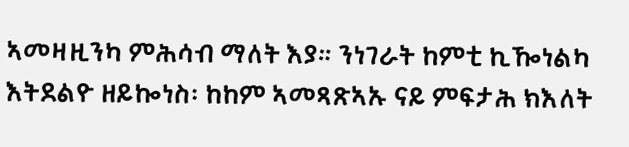ኣመዛዚንካ ምሕሳብ ማለት እያ። ንነገራት ከምቲ ኪዀነልካ እትደልዮ ዘይኰነስ፡ ከከም ኣመጻጽኣኡ ናይ ምፍታሕ ክእለት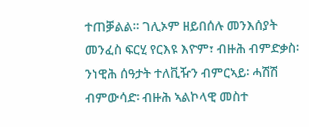ተጠቓልል። ገሊኦም ዘይበሰሉ መንእሰያት መንፈስ ፍርሂ የርእዩ እዮም፣ ብዙሕ ብምድቃስ፡ ንነዊሕ ሰዓታት ተለቪዥን ብምርኣይ፡ ሓሽሽ ብምውሳድ፡ ብዙሕ ኣልኮላዊ መስተ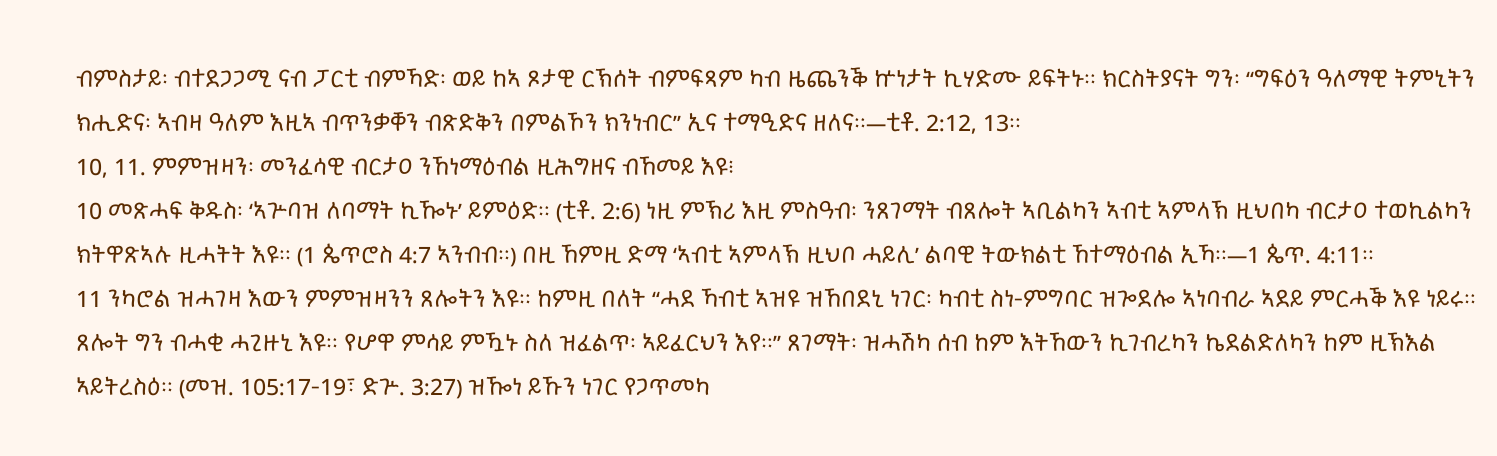ብምስታይ፡ ብተደጋጋሚ ናብ ፓርቲ ብምኻድ፡ ወይ ከኣ ጾታዊ ርኽሰት ብምፍጻም ካብ ዜጨንቕ ኵነታት ኪሃድሙ ይፍትኑ። ክርስትያናት ግን፡ “ግፍዕን ዓለማዊ ትምኒትን ክሒድና፡ ኣብዛ ዓለም እዚኣ ብጥንቃቐን ብጽድቅን በምልኾን ክንነብር” ኢና ተማዒድና ዘለና።—ቲቶ. 2:12, 13።
10, 11. ምምዝዛን፡ መንፈሳዊ ብርታዐ ንኸነማዕብል ዚሕግዘና ብኸመይ እዩ፧
10 መጽሓፍ ቅዱስ፡ ‘ኣጕባዝ ለባማት ኪዀኑ’ ይምዕድ። (ቲቶ. 2:6) ነዚ ምኽሪ እዚ ምስዓብ፡ ንጸገማት ብጸሎት ኣቢልካን ኣብቲ ኣምላኽ ዚህበካ ብርታዐ ተወኪልካን ክትዋጽኣሉ ዚሓትት እዩ። (1 ጴጥሮስ 4:7 ኣንብብ።) በዚ ኸምዚ ድማ ‘ኣብቲ ኣምላኽ ዚህቦ ሓይሊ’ ልባዊ ትውክልቲ ኸተማዕብል ኢኻ።—1 ጴጥ. 4:11።
11 ንካሮል ዝሓገዛ እውን ምምዝዛንን ጸሎትን እዩ። ከምዚ በለት “ሓደ ኻብቲ ኣዝዩ ዝኸበደኒ ነገር፡ ካብቲ ስነ-ምግባር ዝጐደሎ ኣነባብራ ኣደይ ምርሓቕ እዩ ነይሩ። ጸሎት ግን ብሓቂ ሓጊዙኒ እዩ። የሆዋ ምሳይ ምዃኑ ስለ ዝፈልጥ፡ ኣይፈርህን እየ።” ጸገማት፡ ዝሓሽካ ሰብ ከም እትኸውን ኪገብረካን ኬደልድለካን ከም ዚኽእል ኣይትረስዕ። (መዝ. 105:17-19፣ ድጕ. 3:27) ዝዀነ ይኹን ነገር የጋጥመካ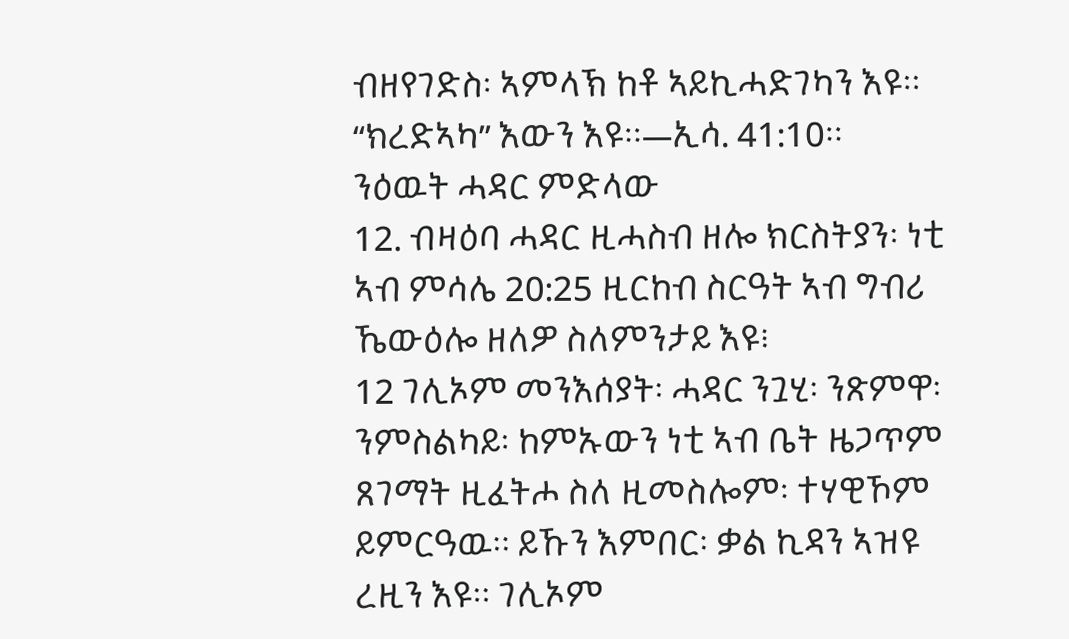ብዘየገድስ፡ ኣምላኽ ከቶ ኣይኪሓድገካን እዩ። “ክረድኣካ” እውን እዩ።—ኢሳ. 41:10።
ንዕዉት ሓዳር ምድላው
12. ብዛዕባ ሓዳር ዚሓስብ ዘሎ ክርስትያን፡ ነቲ ኣብ ምሳሌ 20:25 ዚርከብ ስርዓት ኣብ ግብሪ ኼውዕሎ ዘለዎ ስለምንታይ እዩ፧
12 ገሊኦም መንእሰያት፡ ሓዳር ንጓሂ፡ ንጽምዋ፡ ንምስልካይ፡ ከምኡውን ነቲ ኣብ ቤት ዜጋጥም ጸገማት ዚፈትሖ ስለ ዚመስሎም፡ ተሃዊኾም ይምርዓዉ። ይኹን እምበር፡ ቃል ኪዳን ኣዝዩ ረዚን እዩ። ገሊኦም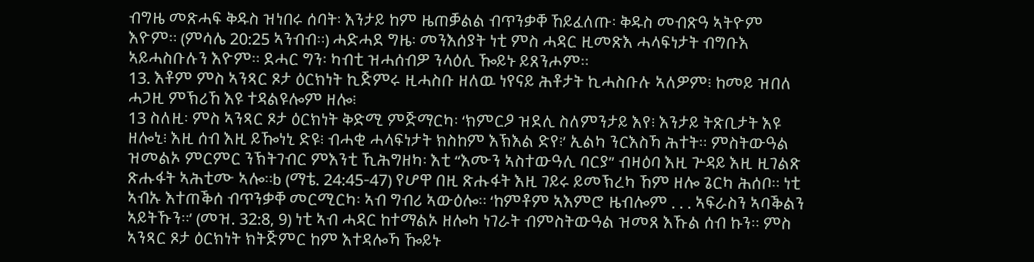ብግዜ መጽሓፍ ቅዱስ ዝነበሩ ሰባት፡ እንታይ ከም ዜጠቓልል ብጥንቃቐ ኸይፈለጡ፡ ቅዱስ መብጽዓ ኣትዮም እዮም። (ምሳሌ 20:25 ኣንብብ።) ሓድሓደ ግዜ፡ መንእሰያት ነቲ ምስ ሓዳር ዚመጽእ ሓላፍነታት ብግቡእ ኣይሓስቡሉን እዮም። ደሓር ግን፡ ካብቲ ዝሓሰብዎ ንላዕሊ ዀይኑ ይጸንሖም።
13. እቶም ምስ ኣንጻር ጾታ ዕርክነት ኪጅምሩ ዚሓስቡ ዘለዉ ነየናይ ሕቶታት ኪሓስቡሉ ኣለዎም፧ ከመይ ዝበለ ሓጋዚ ምኽሪኸ እዩ ተዳልዩሎም ዘሎ፧
13 ስለዚ፡ ምስ ኣንጻር ጾታ ዕርክነት ቅድሚ ምጅማርካ፡ ‘ክምርዖ ዝደሊ ስለምንታይ እየ፧ እንታይ ትጽቢታት እዩ ዘሎኒ፧ እዚ ሰብ እዚ ይዀነኒ ድዩ፧ ብሓቂ ሓላፍነታት ክስከም እኽእል ድየ፧’ ኢልካ ንርእስኻ ሕተት። ምስትውዓል ዝመልኦ ምርምር ንኽትገብር ምእንቲ ኺሕግዘካ፡ እቲ “እሙን ኣስተውዓሊ ባርያ” ብዛዕባ እዚ ጕዳይ እዚ ዚገልጽ ጽሑፋት ኣሕቲሙ ኣሎ።b (ማቴ. 24:45-47) የሆዋ በዚ ጽሑፋት እዚ ገይሩ ይመኽረካ ኸም ዘሎ ጌርካ ሕሰቦ። ነቲ ኣብኡ እተጠቕሰ ብጥንቃቐ መርሚርካ፡ ኣብ ግብሪ ኣውዕሎ። ‘ከምቶም ኣእምሮ ዜብሎም . . . ኣፍራስን ኣባቕልን ኣይትኹን።’ (መዝ. 32:8, 9) ነቲ ኣብ ሓዳር ከተማልኦ ዘሎካ ነገራት ብምስትውዓል ዝመጸ እኹል ሰብ ኩን። ምስ ኣንጻር ጾታ ዕርክነት ክትጅምር ከም እተዳሎኻ ዀይኑ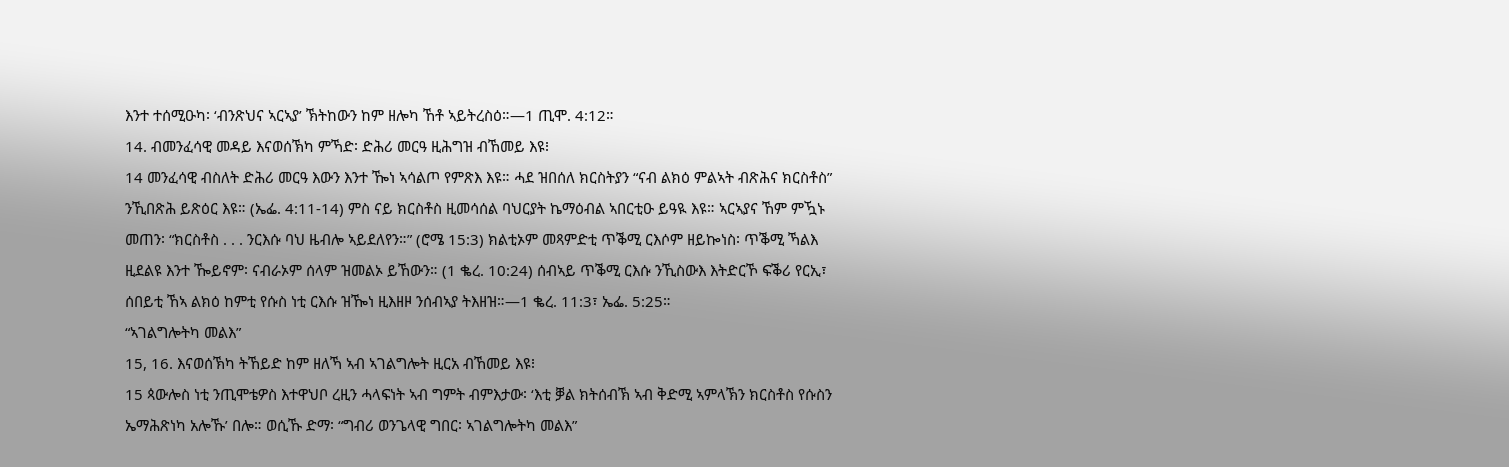እንተ ተሰሚዑካ፡ ‘ብንጽህና ኣርኣያ’ ኽትከውን ከም ዘሎካ ኸቶ ኣይትረስዕ።—1 ጢሞ. 4:12።
14. ብመንፈሳዊ መዳይ እናወሰኽካ ምኻድ፡ ድሕሪ መርዓ ዚሕግዝ ብኸመይ እዩ፧
14 መንፈሳዊ ብስለት ድሕሪ መርዓ እውን እንተ ዀነ ኣሳልጦ የምጽእ እዩ። ሓደ ዝበሰለ ክርስትያን “ናብ ልክዕ ምልኣት ብጽሕና ክርስቶስ” ንኺበጽሕ ይጽዕር እዩ። (ኤፌ. 4:11-14) ምስ ናይ ክርስቶስ ዚመሳሰል ባህርያት ኬማዕብል ኣበርቲዑ ይዓዪ እዩ። ኣርኣያና ኸም ምዃኑ መጠን፡ “ክርስቶስ . . . ንርእሱ ባህ ዜብሎ ኣይደለየን።” (ሮሜ 15:3) ክልቲኦም መጻምድቲ ጥቕሚ ርእሶም ዘይኰነስ፡ ጥቕሚ ኻልእ ዚደልዩ እንተ ዀይኖም፡ ናብራኦም ሰላም ዝመልኦ ይኸውን። (1 ቈረ. 10:24) ሰብኣይ ጥቕሚ ርእሱ ንኺስውእ እትድርኾ ፍቕሪ የርኢ፣ ሰበይቲ ኸኣ ልክዕ ከምቲ የሱስ ነቲ ርእሱ ዝዀነ ዚእዘዞ ንሰብኣያ ትእዘዝ።—1 ቈረ. 11:3፣ ኤፌ. 5:25።
“ኣገልግሎትካ መልእ”
15, 16. እናወሰኽካ ትኸይድ ከም ዘለኻ ኣብ ኣገልግሎት ዚርአ ብኸመይ እዩ፧
15 ጳውሎስ ነቲ ንጢሞቴዎስ እተዋህቦ ረዚን ሓላፍነት ኣብ ግምት ብምእታው፡ ‘እቲ ቓል ክትሰብኽ ኣብ ቅድሚ ኣምላኽን ክርስቶስ የሱስን ኤማሕጽነካ አሎኹ’ በሎ። ወሲኹ ድማ፡ “ግብሪ ወንጌላዊ ግበር፡ ኣገልግሎትካ መልእ”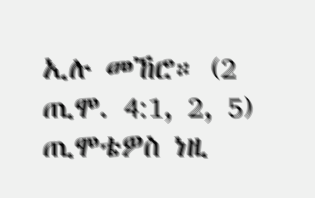ኢሉ መኸሮ። (2 ጢሞ. 4:1, 2, 5) ጢሞቴዎስ ነዚ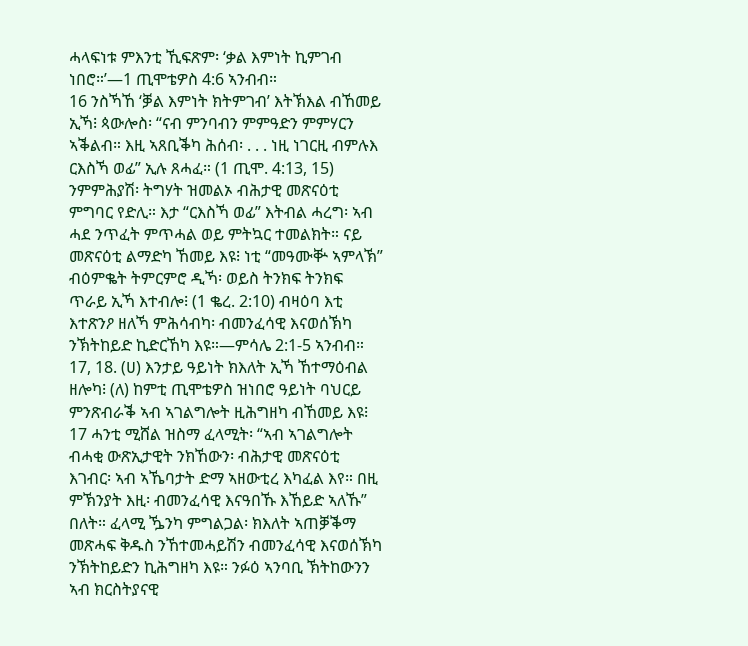ሓላፍነቱ ምእንቲ ኺፍጽም፡ ‘ቃል እምነት ኪምገብ ነበሮ።’—1 ጢሞቴዎስ 4:6 ኣንብብ።
16 ንስኻኸ ‘ቓል እምነት ክትምገብ’ እትኽእል ብኸመይ ኢኻ፧ ጳውሎስ፡ “ናብ ምንባብን ምምዓድን ምምሃርን ኣቕልብ። እዚ ኣጸቢቕካ ሕሰብ፡ . . . ነዚ ነገርዚ ብምሉእ ርእስኻ ወፊ” ኢሉ ጸሓፈ። (1 ጢሞ. 4:13, 15) ንምምሕያሽ፡ ትግሃት ዝመልኦ ብሕታዊ መጽናዕቲ ምግባር የድሊ። እታ “ርእስኻ ወፊ” እትብል ሓረግ፡ ኣብ ሓደ ንጥፈት ምጥሓል ወይ ምትኳር ተመልክት። ናይ መጽናዕቲ ልማድካ ኸመይ እዩ፧ ነቲ “መዓሙቝ ኣምላኽ” ብዕምቈት ትምርምሮ ዲኻ፡ ወይስ ትንክፍ ትንክፍ ጥራይ ኢኻ እተብሎ፧ (1 ቈረ. 2:10) ብዛዕባ እቲ እተጽንዖ ዘለኻ ምሕሳብካ፡ ብመንፈሳዊ እናወሰኽካ ንኽትከይድ ኪድርኸካ እዩ።—ምሳሌ 2:1-5 ኣንብብ።
17, 18. (ሀ) እንታይ ዓይነት ክእለት ኢኻ ኸተማዕብል ዘሎካ፧ (ለ) ከምቲ ጢሞቴዎስ ዝነበሮ ዓይነት ባህርይ ምንጽብራቕ ኣብ ኣገልግሎት ዚሕግዘካ ብኸመይ እዩ፧
17 ሓንቲ ሚሸል ዝስማ ፈላሚት፡ “ኣብ ኣገልግሎት ብሓቂ ውጽኢታዊት ንክኸውን፡ ብሕታዊ መጽናዕቲ እገብር፡ ኣብ ኣኼባታት ድማ ኣዘውቲረ እካፈል እየ። በዚ ምኽንያት እዚ፡ ብመንፈሳዊ እናዓበኹ እኸይድ ኣለኹ” በለት። ፈላሚ ዄንካ ምግልጋል፡ ክእለት ኣጠቓቕማ መጽሓፍ ቅዱስ ንኸተመሓይሽን ብመንፈሳዊ እናወሰኽካ ንኽትከይድን ኪሕግዘካ እዩ። ንፉዕ ኣንባቢ ኽትከውንን ኣብ ክርስትያናዊ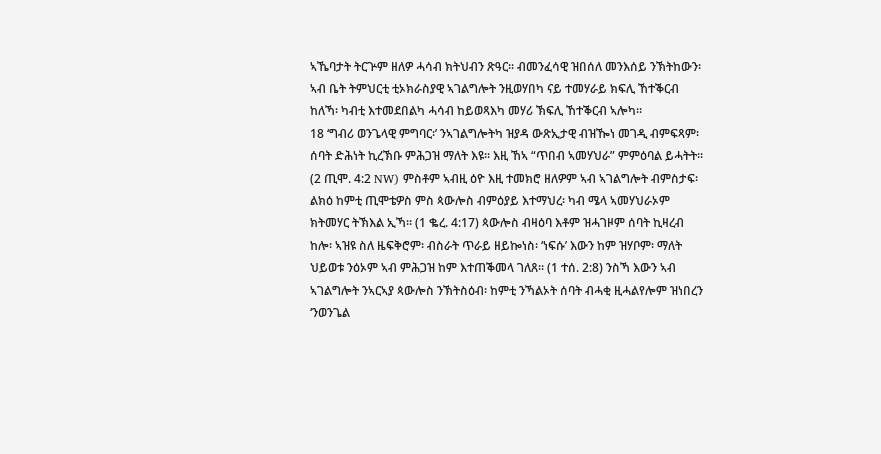ኣኼባታት ትርጕም ዘለዎ ሓሳብ ክትህብን ጽዓር። ብመንፈሳዊ ዝበሰለ መንእሰይ ንኽትከውን፡ ኣብ ቤት ትምህርቲ ቲኦክራስያዊ ኣገልግሎት ንዚወሃበካ ናይ ተመሃራይ ክፍሊ ኸተቕርብ ከለኻ፡ ካብቲ እተመደበልካ ሓሳብ ከይወጻእካ መሃሪ ኽፍሊ ኸተቕርብ ኣሎካ።
18 ‘ግብሪ ወንጌላዊ ምግባር፡’ ንኣገልግሎትካ ዝያዳ ውጽኢታዊ ብዝዀነ መገዲ ብምፍጻም፡ ሰባት ድሕነት ኪረኽቡ ምሕጋዝ ማለት እዩ። እዚ ኸኣ “ጥበብ ኣመሃህራ” ምምዕባል ይሓትት። (2 ጢሞ. 4:2 NW) ምስቶም ኣብዚ ዕዮ እዚ ተመክሮ ዘለዎም ኣብ ኣገልግሎት ብምስታፍ፡ ልክዕ ከምቲ ጢሞቴዎስ ምስ ጳውሎስ ብምዕያይ እተማህረ፡ ካብ ሜላ ኣመሃህራኦም ክትመሃር ትኽእል ኢኻ። (1 ቈረ. 4:17) ጳውሎስ ብዛዕባ እቶም ዝሓገዞም ሰባት ኪዛረብ ከሎ፡ ኣዝዩ ስለ ዜፍቅሮም፡ ብስራት ጥራይ ዘይኰነስ፡ ‘ነፍሱ’ እውን ከም ዝሃቦም፡ ማለት ህይወቱ ንዕኦም ኣብ ምሕጋዝ ከም እተጠቕመላ ገለጸ። (1 ተሰ. 2:8) ንስኻ እውን ኣብ ኣገልግሎት ንኣርኣያ ጳውሎስ ንኽትስዕብ፡ ከምቲ ንኻልኦት ሰባት ብሓቂ ዚሓልየሎም ዝነበረን ‘ንወንጌል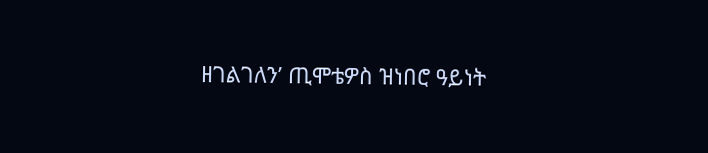ዘገልገለን’ ጢሞቴዎስ ዝነበሮ ዓይነት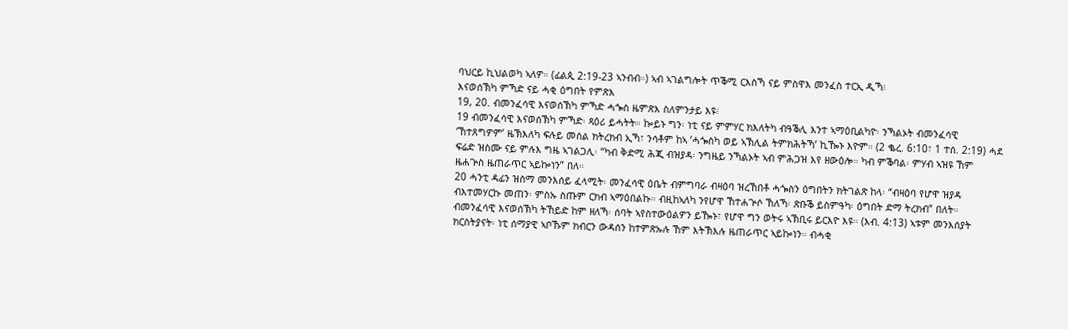ባህርይ ኪህልወካ ኣለዎ። (ፊልጲ 2:19-23 ኣንብብ።) ኣብ ኣገልግሎት ጥቕሚ ርእስኻ ናይ ምስዋእ መንፈስ ተርኢ ዲኻ፧
እናወሰኽካ ምኻድ ናይ ሓቂ ዕግበት የምጽእ
19, 20. ብመንፈሳዊ እናወሰኽካ ምኻድ ሓጐስ ዜምጽእ ስለምንታይ እዩ፧
19 ብመንፈሳዊ እናወሰኽካ ምኻድ፡ ጻዕሪ ይሓትት። ኰይኑ ግን፡ ነቲ ናይ ምምሃር ክእለትካ ብዓቕሊ እንተ ኣማዕቢልካዮ፡ ንኻልኦት ብመንፈሳዊ ‘ኸተጸግዎም’ ዜኽእለካ ፍሉይ መሰል ክትረክብ ኢኻ፣ ንሳቶም ከኣ ‘ሓጐስካ ወይ ኣኽሊል ትምክሕትኻ’ ኪዀኑ እዮም። (2 ቈረ. 6:10፣ 1 ተሰ. 2:19) ሓደ ፍሬድ ዝስሙ ናይ ምሉእ ግዜ ኣገልጋሊ፡ “ካብ ቅድሚ ሕጂ ብዝያዳ፡ ንግዜይ ንኻልኦት ኣብ ምሕጋዝ እየ ዘውዕሎ። ካብ ምቕባል፡ ምሃብ ኣዝዩ ኸም ዜሐጕስ ዜጠራጥር ኣይኰነን” በለ።
20 ሓንቲ ዳፊን ዝስማ መንእሰይ ፈላሚት፡ መንፈሳዊ ዕቤት ብምግባራ ብዛዕባ ዝረኸበቶ ሓጐስን ዕግበትን ክትገልጽ ከላ፡ “ብዛዕባ የሆዋ ዝያዳ ብእተመሃርኩ መጠን፡ ምስኡ ስጡም ርክብ ኣማዕበልኩ። ብዚከኣለካ ንየሆዋ ኸተሐጕሶ ኸለኻ፡ ጽቡቕ ይስምዓካ፡ ዕግበት ድማ ትረክብ” በለት። ብመንፈሳዊ እናወሰኽካ ትኸይድ ከም ዘለኻ፡ ሰባት ኣየስተውዕልዎን ይዀኑ፣ የሆዋ ግን ወትሩ ኣኽቢሩ ይርእዮ እዩ። (እብ. 4:13) ኣቱም መንእሰያት ክርስትያናት፡ ነቲ ሰማያዊ ኣቦኹም ክብርን ውዳሰን ከተምጽኡሉ ኸም እትኽእሉ ዜጠራጥር ኣይኰነን። ብሓቂ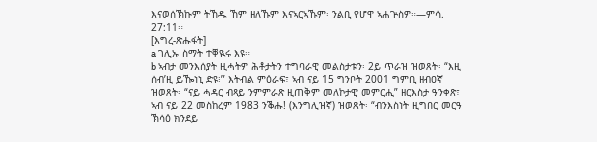እናወሰኽኩም ትኸዱ ኸም ዘለኹም እናኣርኣኹም፡ ንልቢ የሆዋ ኣሐጕስዎ።—ምሳ. 27:11።
[እግረ-ጽሑፋት]
a ገሊኡ ስማት ተቐዪሩ እዩ።
b ኣብታ መንእሰያት ዚሓትዎ ሕቶታትን ተግባራዊ መልስታቱን፡ 2ይ ጥራዝ ዝወጸት፡ “እዚ ሰብ’ዚ ይዀነኒ ድዩ፧” እትብል ምዕራፍ፣ ኣብ ናይ 15 ግንቦት 2001 ግምቢ ዘብዐኛ ዝወጸት፡ “ናይ ሓዳር ብጻይ ንምምራጽ ዚጠቅም መለኮታዊ መምርሒ” ዘርእስታ ዓንቀጽ፣ ኣብ ናይ 22 መስከረም 1983 ንቕሑ! (እንግሊዝኛ) ዝወጸት፡ “ብንእስነት ዚግበር መርዓ ኽሳዕ ክንደይ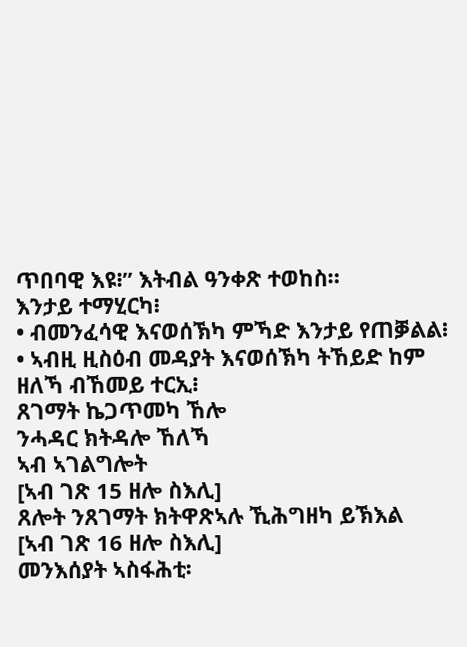ጥበባዊ እዩ፧” እትብል ዓንቀጽ ተወከስ።
እንታይ ተማሂርካ፧
• ብመንፈሳዊ እናወሰኽካ ምኻድ እንታይ የጠቓልል፧
• ኣብዚ ዚስዕብ መዳያት እናወሰኽካ ትኸይድ ከም ዘለኻ ብኸመይ ተርኢ፧
ጸገማት ኬጋጥመካ ኸሎ
ንሓዳር ክትዳሎ ኸለኻ
ኣብ ኣገልግሎት
[ኣብ ገጽ 15 ዘሎ ስእሊ]
ጸሎት ንጸገማት ክትዋጽኣሉ ኺሕግዘካ ይኽእል
[ኣብ ገጽ 16 ዘሎ ስእሊ]
መንእሰያት ኣስፋሕቲ፡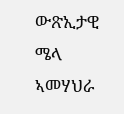ውጽኢታዊ ሜላ ኣመሃህራ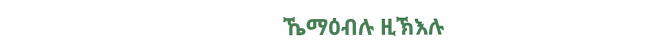ኼማዕብሉ ዚኽእሉ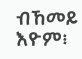ብኸመይ እዮም፧